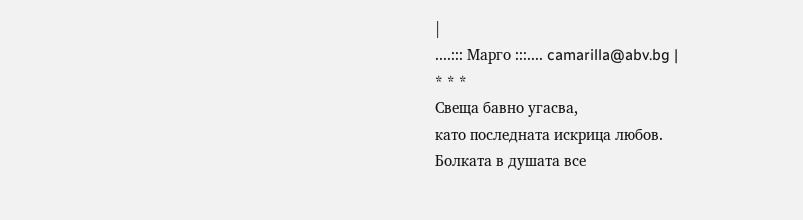|
....::: Марго :::.... camarilla@abv.bg |
* * *
Свеща бавно угасва,
като последната искрица любов.
Болката в душата все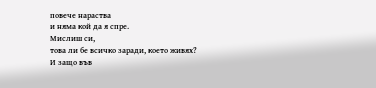повече нараства
и няма кой да я спре.
Мислиш си,
това ли бе всичко заради, което живях?
И защо във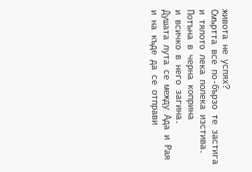живота не успях?
Смъртта все по-бързо те застига
и тялото лека полека изстива.
Потъна в черна коприна
и всичко в него загина.
Душата лута се между Ада и Рая
и на къде да се отправи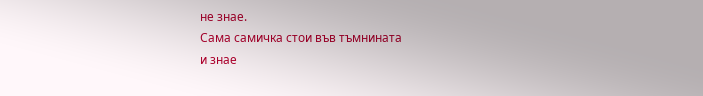не знае.
Сама самичка стои във тъмнината
и знае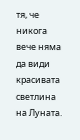тя, че никога вече няма да види
красивата светлина на Луната.